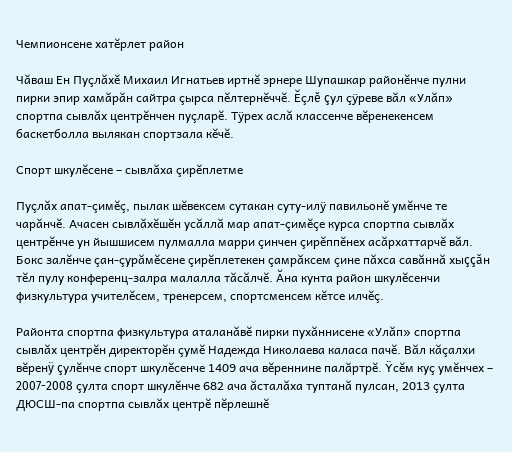Чемпионсене хатĕрлет район

Чăваш Ен Пуçлăхĕ Михаил Игнатьев иртнĕ эрнере Шупашкар районĕнче пулни пирки эпир хамăрăн сайтра çырса пĕлтернĕччĕ. Ĕçлĕ çул çÿреве вăл «Улăп» спортпа сывлăх центрĕнчен пуçларĕ. Тÿрех аслă классенче вĕренекенсем баскетболла вылякан спортзала кĕчĕ.

Спорт шкулĕсене – сывлăха çирĕплетме

Пуçлăх апат-çимĕç, пылак шĕвексем сутакан суту-илÿ павильонĕ умĕнче те чарăнчĕ. Ачасен сывлăхĕшĕн усăллă мар апат-çимĕçе курса спортпа сывлăх центрĕнче ун йышшисем пулмалла марри çинчен çирĕппĕнех асăрхаттарчĕ вăл. Бокс залĕнче çан-çурăмĕсене çирĕплетекен çамрăксем çине пăхса савăннă хыççăн тĕл пулу конференц-залра малалла тăсăлчĕ. Ăна кунта район шкулĕсенчи физкультура учителĕсем, тренерсем, спортсменсем кĕтсе илчĕç.

Районта спортпа физкультура аталанăвĕ пирки пухăннисене «Улăп» спортпа сывлăх центрĕн директорĕн çумĕ Надежда Николаева каласа пачĕ. Вăл кăçалхи вĕренÿ çулĕнче спорт шкулĕсенче 1409 ача вĕреннине палăртрĕ. Ÿсĕм куç умĕнчех – 2007-2008 çулта спорт шкулĕнче 682 ача ăсталăха туптанă пулсан, 2013 çулта ДЮСШ-па спортпа сывлăх центрĕ пĕрлешнĕ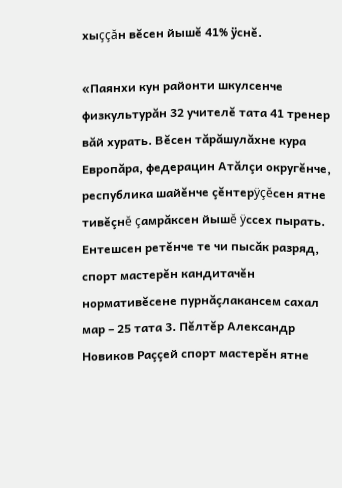хыççăн вĕсен йышĕ 41% ÿснĕ.

«Паянхи кун районти шкулсенче физкультурăн 32 учителĕ тата 41 тренер вăй хурать. Вĕсен тăрăшулăхне кура Европăра, федерацин Атăлçи округĕнче, республика шайĕнче çĕнтерÿçĕсен ятне тивĕçнĕ çамрăксен йышĕ ÿссех пырать. Ентешсен ретĕнче те чи пысăк разряд, спорт мастерĕн кандитачĕн нормативĕсене пурнăçлакансем сахал мар – 25 тата 3. Пĕлтĕр Александр Новиков Раççей спорт мастерĕн ятне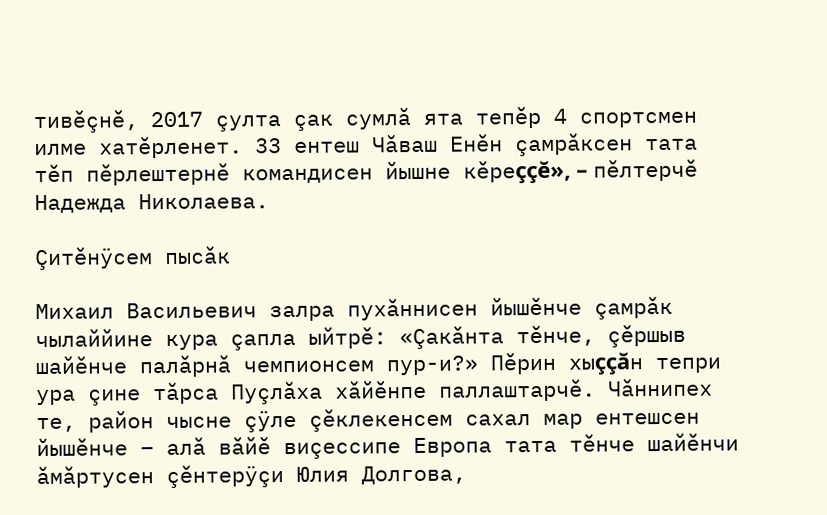тивĕçнĕ, 2017 çулта çак сумлă ята тепĕр 4 спортсмен илме хатĕрленет. 33 ентеш Чăваш Енĕн çамрăксен тата тĕп пĕрлештернĕ командисен йышне кĕреççĕ», – пĕлтерчĕ Надежда Николаева.

Çитĕнÿсем пысăк

Михаил Васильевич залра пухăннисен йышĕнче çамрăк чылаййине кура çапла ыйтрĕ: «Çакăнта тĕнче, çĕршыв шайĕнче палăрнă чемпионсем пур-и?» Пĕрин хыççăн тепри ура çине тăрса Пуçлăха хăйĕнпе паллаштарчĕ. Чăннипех те, район чысне çÿле çĕклекенсем сахал мар ентешсен йышĕнче – алă вăйĕ виçессипе Европа тата тĕнче шайĕнчи ăмăртусен çĕнтерÿçи Юлия Долгова,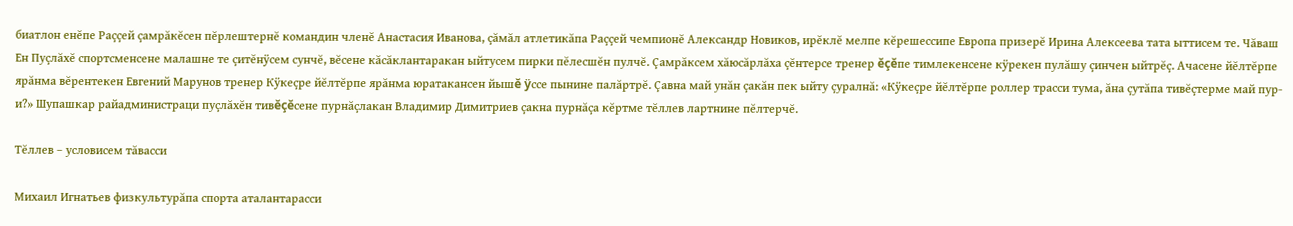биатлон енĕпе Раççей çамрăкĕсен пĕрлештернĕ командин членĕ Анастасия Иванова, çăмăл атлетикăпа Раççей чемпионĕ Александр Новиков, ирĕклĕ мелпе кĕрешессипе Европа призерĕ Ирина Алексеева тата ыттисем те. Чăваш Ен Пуçлăхĕ спортсменсене малашне те çитĕнÿсем сунчĕ, вĕсене кăсăклантаракан ыйтусем пирки пĕлесшĕн пулчĕ. Çамрăксем хăюсăрлăха çĕнтерсе тренер ĕçĕпе тимлекенсене кÿрекен пулăшу çинчен ыйтрĕç. Ачасене йĕлтĕрпе ярăнма вĕрентекен Евгений Марунов тренер Кÿкеçре йĕлтĕрпе ярăнма юратакансен йышĕ ÿссе пынине палăртрĕ. Çавна май унăн çакăн пек ыйту çуралнă: «Кÿкеçре йĕлтĕрпе роллер трасси тума, ăна çутăпа тивĕçтерме май пур-и?» Шупашкар райадминистраци пуçлăхĕн тивĕçĕсене пурнăçлакан Владимир Димитриев çакна пурнăçа кĕртме тĕллев лартнине пĕлтерчĕ.

Тĕллев – условисем тăвасси

Михаил Игнатьев физкультурăпа спорта аталантарасси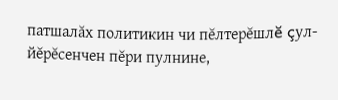патшалăх политикин чи пĕлтерĕшлĕ çул-йĕрĕсенчен пĕри пулнине,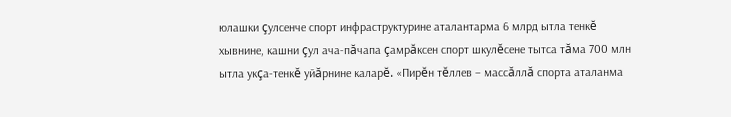юлашки çулсенче спорт инфраструктурине аталантарма 6 млрд ытла тенкĕ хывнине, кашни çул ача-пăчапа çамрăксен спорт шкулĕсене тытса тăма 700 млн ытла укçа-тенкĕ уйăрнине каларĕ. «Пирĕн тĕллев – массăллă спорта аталанма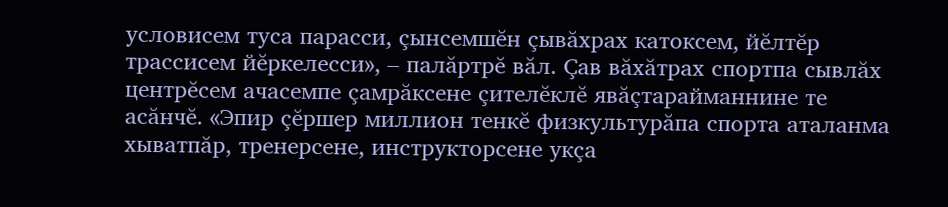условисем туса парасси, çынсемшĕн çывăхрах катоксем, йĕлтĕр трассисем йĕркелесси», – палăртрĕ вăл. Çав вăхăтрах спортпа сывлăх центрĕсем ачасемпе çамрăксене çителĕклĕ явăçтарайманнине те асăнчĕ. «Эпир çĕршер миллион тенкĕ физкультурăпа спорта аталанма хыватпăр, тренерсене, инструкторсене укçа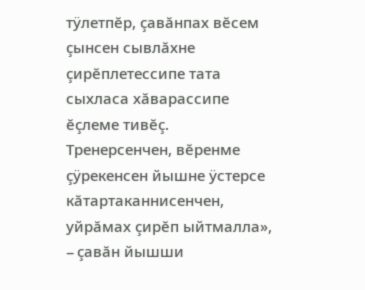тÿлетпĕр, çавăнпах вĕсем çынсен сывлăхне çирĕплетессипе тата сыхласа хăварассипе ĕçлеме тивĕç. Тренерсенчен, вĕренме çÿрекенсен йышне ÿстерсе кăтартаканнисенчен, уйрăмах çирĕп ыйтмалла», – çавăн йышши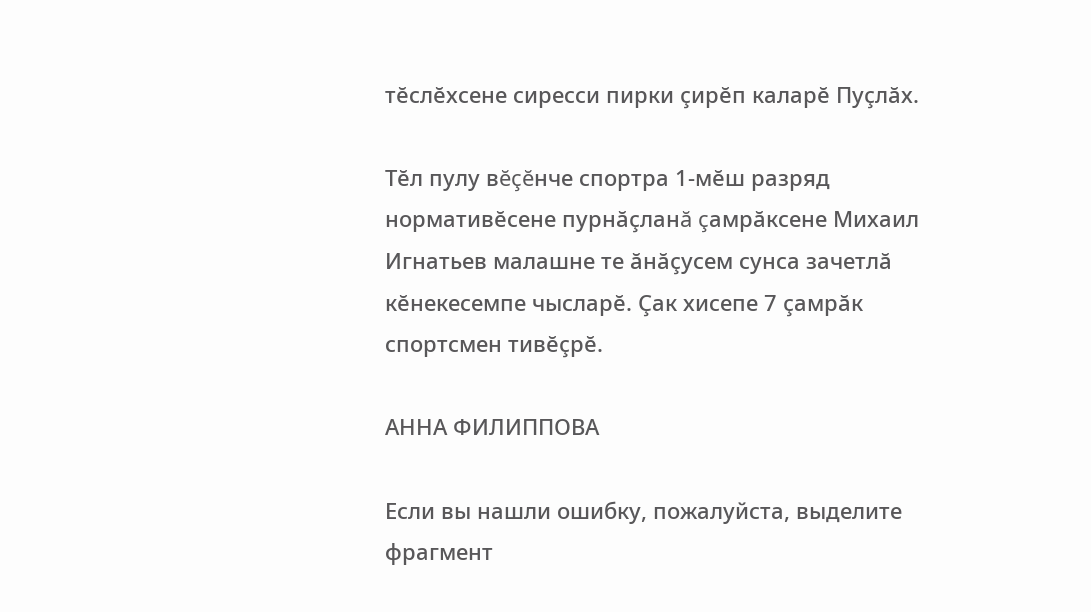тĕслĕхсене сиресси пирки çирĕп каларĕ Пуçлăх.

Тĕл пулу вĕçĕнче спортра 1-мĕш разряд нормативĕсене пурнăçланă çамрăксене Михаил Игнатьев малашне те ăнăçусем сунса зачетлă кĕнекесемпе чысларĕ. Çак хисепе 7 çамрăк спортсмен тивĕçрĕ.

АННА ФИЛИППОВА

Если вы нашли ошибку, пожалуйста, выделите фрагмент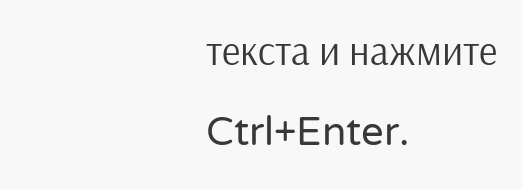текста и нажмите Ctrl+Enter.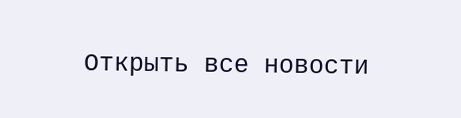Открыть все новости